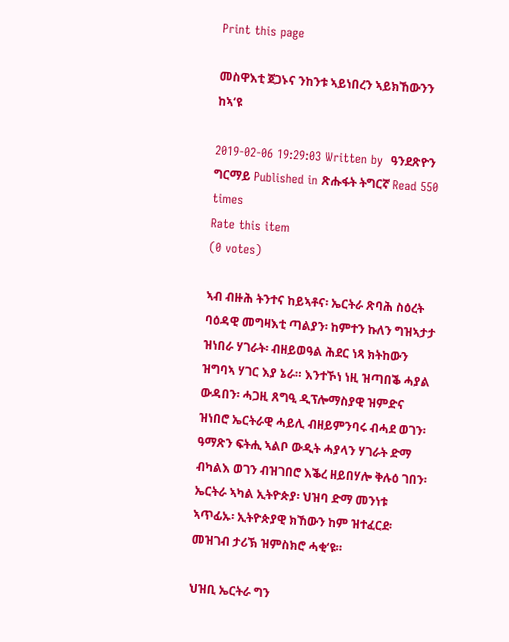Print this page

መስዋእቲ ጀጋኑና ንከንቱ ኣይነበረን ኣይክኸውንን ከኣ‘ዩ

2019-02-06 19:29:03 Written by  ዓንደጽዮን ግርማይ Published in ጽሑፋት ትግርኛ Read 550 times
Rate this item
(0 votes)

ኣብ ብዙሕ ትንተና ከይኣቶና፡ ኤርትራ ጽባሕ ስዕረት ባዕዳዊ መግዛእቲ ጣልያን፡ ከምተን ኩለን ግዝኣታታ ዝነበራ ሃገራት፡ ብዘይወዓል ሕደር ነጻ ክትከውን ዝግባኣ ሃገር እያ ኔራ። እንተኾነ ነዚ ዝጣበቕ ሓያል ውዳበን፡ ሓጋዚ ጸግዒ ዲፕሎማስያዊ ዝምድና ዝነበሮ ኤርትራዊ ሓይሊ ብዘይምንባሩ ብሓደ ወገን፡ ዓማጽን ፍትሒ ኣልቦ ውዲት ሓያላን ሃገራት ድማ ብካልእ ወገን ብዝገበሮ እቕረ ዘይበሃሎ ቅሉዕ ገበን፡ ኤርትራ ኣካል ኢትዮጵያ፡ ህዝባ ድማ መንነቱ ኣጥፊኡ፡ ኢትዮጵያዊ ክኸውን ከም ዝተፈርደ፡ መዝገብ ታሪኽ ዝምስክሮ ሓቂ‘ዩ።

ህዝቢ ኤርትራ ግን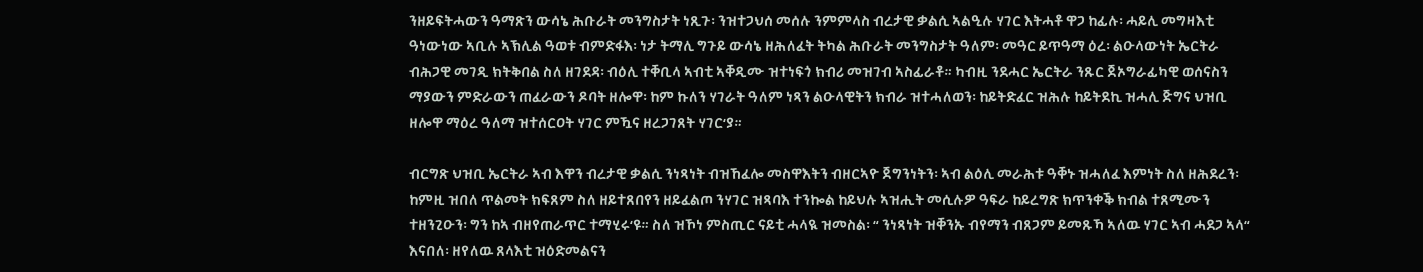ንዘይፍትሓውን ዓማጽን ውሳኔ ሕቡራት መንግስታት ነጺጉ፡ ንዝተጋህሰ መሰሉ ንምምላስ ብረታዊ ቃልሲ ኣልዒሉ ሃገር እትሓቶ ዋጋ ከፊሉ፡ ሓይሊ መግዛእቲ ዓነውነው ኣቢሉ ኣኽሊል ዓወቱ ብምድፋእ፡ ነታ ትማሊ ግጉይ ውሳኔ ዘሕለፈት ትካል ሕቡራት መንግስታት ዓለም፡ መዓር ይጥዓማ ዕረ፡ ልዑላውነት ኤርትራ ብሕጋዊ መገዲ ክትቅበል ስለ ዘገደዳ፡ ብዕሊ ተቐቢላ ኣብቲ ኣቐዲሙ ዝተነፍጎ ክብሪ መዝገብ ኣስፊራቶ። ካብዚ ንደሓር ኤርትራ ንጹር ጀኦግራፊካዊ ወሰናስን ማያውን ምድራውን ጠፈራውን ዶባት ዘሎዋ፡ ከም ኩለን ሃገራት ዓለም ነጻን ልዑላዊትን ክብራ ዝተሓለወን፡ ከይትድፈር ዝሕሉ ከይትደኪ ዝሓሊ ጅግና ህዝቢ ዘሎዋ ማዕረ ዓለማ ዝተሰርዐት ሃገር ምዃና ዘረጋገጸት ሃገር‘ያ።

ብርግጽ ህዝቢ ኤርትራ ኣብ እዋን ብረታዊ ቃልሲ ንነጻነት ብዝኸፈሎ መስዋእትን ብዘርኣዮ ጀግንነትን፡ ኣብ ልዕሊ መራሕቱ ዓቐኑ ዝሓለፈ እምነት ስለ ዘሕደረን፡ ከምዚ ዝበለ ጥልመት ክፍጸም ስለ ዘይተጸበየን ዘይፈልጦ ንሃገር ዝጻባእ ተንኰል ከይህሉ ኣዝሒት መሲሉዎ ዓፍራ ከይረግጽ ክጥንቀቕ ክብል ተጸሚሙን ተዘንጊዑን፡ ግን ከኣ ብዘየጠራጥር ተማሂሩ‘ዩ። ስለ ዝኾነ ምስጢር ናይቲ ሓላዪ ዝመስል፡ “ ንነጻነት ዝቐንኡ ብየማን ብጸጋም ይመጹኻ ኣለዉ ሃገር ኣብ ሓደጋ ኣላ“ እናበለ፡ ዘየለዉ ጸላእቲ ዝዕድመልናን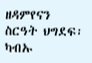ዘዳምየናን ስርዓት ህግደፍ፡ ካብኡ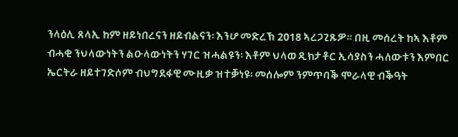ንላዕሊ ጸላኢ ከም ዘይነበረናን ዘይብልናን፡ እንሆ መድረኽ 2018 ኣረጋጊጹዎ። በዚ መሰረት ከኣ እቶም ብሓቂ ንህላውነትን ልዑላውነትን ሃገር ዝሓልዩን፡ እቶም ህላወ ዲክታቶር ኢሳያስን ሓለውቱን እምበር ኤርትራ ዘይተገድሶም ብህግደፋዊ ሙዚቃ ዝተቓነዩ፡ መሰሎም ንምጥባቕ ሞራላዊ ብቕዓት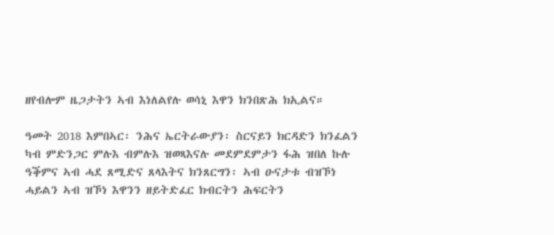ዘየብሎም ዜጋታትን ኣብ እነለልየሉ ወሳኒ እዋን ክንበጽሕ ክኢልና።

ዓመት 2018 እምበኣር፡ ንሕና ኤርትራውያን፡ ስርናይን ክርዳድን ክንፈልን ካብ ምድንጋር ምሉእ ብምሉእ ዝወጻእናሉ መደምደምታን ፋሕ ዝበለ ኩሉ ዓቕምና ኣብ ሓደ ጸሚድና ጸላእትና ክንጸርግን፡ ኣብ ዑናታቱ ብዝኾነ ሓይልን ኣብ ዝኾነ እዋንን ዘይትድፈር ክብርትን ሕፍርትን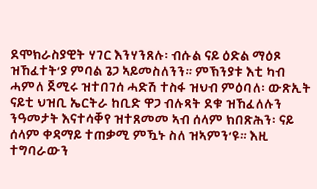ደሞክራስያዊት ሃገር እንሃንጸሉ፡ ብሱል ናይ ዕድል ማዕጾ ዝኸፈተት‘ያ ምባል ጌጋ ኣይመስለንን። ምኽንያቱ እቲ ካብ ሓምለ ጀሚሩ ዝተበገሰ ሓድሽ ተስፋ ዝህብ ምዕባለ፡ ውጽኢት ናይቲ ህዝቢ ኤርትራ ከቢድ ዋጋ ብሉጻት ደቁ ዝኸፈለሉን ንዓመታት እናተሳቐየ ዝተጸመመ ኣብ ሰላም ክበጽሕን፡ ናይ ሰላም ቀዳማይ ተጠቃሚ ምዃኑ ስለ ዝኣምን‘ዩ። እዚ ተግባራውን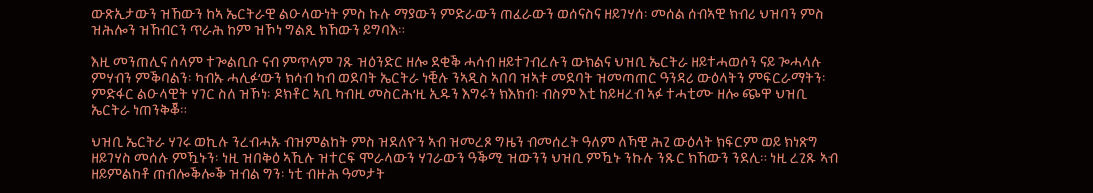ውጽኢታውን ዝኸውን ከኣ ኤርትራዊ ልዑላውነት ምስ ኩሉ ማያውን ምድራውን ጠፈራውን ወሰናስና ዘይገሃሰ፡ መሰል ሰብኣዊ ክብሪ ህዝባን ምስ ዝሕሎን ዝኸብርን ጥራሕ ከም ዝኾነ ግልጺ ክኸውን ይግባእ።

እዚ መንጠሊና ሰላም ተጐልቢቡ ናብ ምጥላም ገጹ ዝዕንድር ዘሎ ደቂቕ ሓሳብ ዘይተገብረሉን ውክልና ህዝቢ ኤርትራ ዘይተሓወሶን ናይ ጐሓላሉ ምሃብን ምቕባልን፡ ካብኡ ሓሊፉ‘ውን ክሳብ ካብ ወደባት ኤርትራ ነቒሉ ንኣዲስ ኣበባ ዝኣቱ መደባት ዝመጣጠር ዓንዳሪ ውዕላትን ምፍርራማትን፡ ምድፋር ልዑላዊት ሃገር ስለ ዝኾነ፡ ዶክቶር ኣቢ ካብዚ መስርሕ‘ዚ ኢዱን እግሩን ክእክብ፡ ብስም እቲ ከይዛረብ ኣፉ ተሓቲሙ ዘሎ ጭዋ ህዝቢ ኤርትራ ነጠንቅቖ።

ህዝቢ ኤርትራ ሃገሩ ወኪሉ ንረብሓኡ ብዝምልከት ምስ ዝደለዮን ኣብ ዝመረጾ ግዜን ብመሰረት ዓለም ለኻዊ ሕጊ ውዕላት ክፍርም ወይ ክነጽግ ዘይገሃስ መሰሉ ምዃኑን፡ ነዚ ዝበቅዕ ኣኺሉ ዝተርፍ ሞራላውን ሃገራውን ዓቕሚ ዝውንን ህዝቢ ምዃኑ ንኩሉ ንጹር ክኸውን ንደሊ። ነዚ ረጊጹ ኣብ ዘይምልከቶ ጠብሎቕሎቕ ዝብል ግን፡ ነቲ ብዙሕ ዓመታት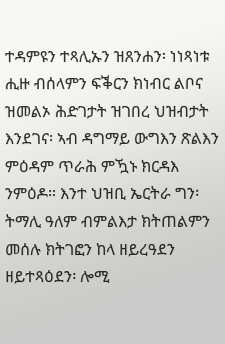ተዳምዩን ተጻሊኡን ዝጸንሐን፡ ነነጻነቱ ሒዙ ብሰላምን ፍቕርን ክነብር ልቦና ዝመልኦ ሕድገታት ዝገበረ ህዝብታት እንደገና፡ ኣብ ዳግማይ ውግእን ጽልእን ምዕዳም ጥራሕ ምዃኑ ክርዳእ ንምዕዶ። እንተ ህዝቢ ኤርትራ ግን፡ ትማሊ ዓለም ብምልእታ ክትጠልምን መሰሉ ክትገፎን ከላ ዘይረዓደን ዘይተጻዕደን፡ ሎሚ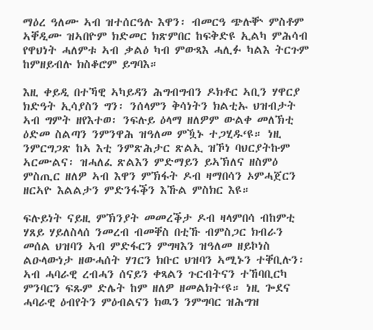ማዕረ ዓለሙ ኣብ ዝተሰርዓሉ እዋን፡ ብመርዓ ጭሉቝ ምስቶም ኣቐዲሙ ዝኣበዮም ክድመር ክጽምበር ከፍቅድዩ ኢልካ ምሕሳብ የዋህነት ሓለምቱ ኣብ ቃልዕ ካብ ምውጻእ ሓሊፉ ካልእ ትርጉም ከምዘይብሉ ክስቆሮም ይግባእ።

እዚ ቀይዲ በተኻዊ ኣካይዳን ሕግብግብን ዶክቶር ኣቢን ሃዋርያ ክድዓት ኢሳያስን ግን፡ ንሰላምን ቅሳነትን ክልቲኡ ህዝብታት ኣብ ግምት ዘየእተወ፡ ንፍሉይ ዕላማ ዘለዎም ውልቀ መለኽቲ ዕድመ ስልጣን ንምንዋሕ ዝዓለመ ምዃኑ ተጋሂዱ‘ዩ። ነዚ ንምርግጋጽ ከኣ እቲ ንምጽሕታር ጽልኢ ዝኾነ ባህርያትኩም ኣርሙልና፡ ዝሓለፈ ጽልእን ምድማይን ይኣኽለና ዘስምዕ ምስጢር ዘለዎ ኣብ እዋን ምኽፋት ዶብ ዛማበሳን ኦምሓጀርን ዘርኣዮ እልልታን ምድንፋቕን እኹል ምስክር እዩ።

ፍሉይነት ናይዚ ምኽንያት መመረቕታ ዶብ ዛላምበሳ ብከምቲ ሃጸይ ሃይለስላሰ ንመረብ ብመቐስ በቲኹ ብምስጋር ክብራን መሰል ህዝባን ኣብ ምድፋርን ምግዛእን ዝዓለመ ዘይኮነስ ልዑላውነታ ዘውሓሰት ሃገርን ክቡር ህዝባን ኣሚኑን ተቐቢሉን፡ ኣብ ሓባራዊ ረብሓን ሰናይን ቀጻልን ጉርብትናን ተኸባቢርካ ምንባርን ፍጹም ድሌት ከም ዘለዎ ዘመልክት‘ዩ። ነዚ ጐደና ሓባራዊ ዕብየትን ምዕብልናን ክዉን ንምግባር ዝሕግዝ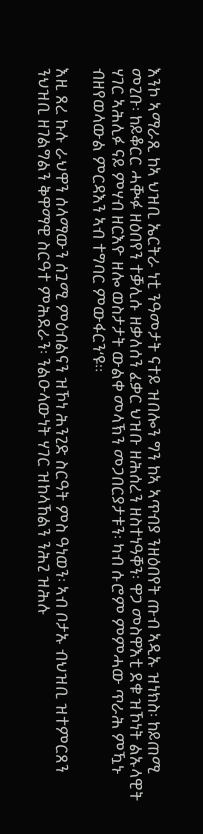እንኮ ኣማራጺ ከኣ ህዝቢ ኤርትራ ነቲ ንዓመታት ናተይ ዝበሎን ግን ከኣ ኣጥብያ ንዘዕበየት ጡብ ኣዲኡ ዝነክስ፡ ከይጠሚ መጊቡ፡ ከይቆርር ሓቚፉ ዘዕበየን ተቓሊሱ ዘቃለሰን ፈቃር ህዝቡ ዘሕሰረን ዘስተነዓቐን፡ ዋጋ መስዋእቲ ደቁ ዝኾነት ልኡላዊት ሃገር ኣሕሊፉ ናይ ምሃብ ዘርእዮ ዘሎ ወስታታት ውልቀ መላኽን መጋበርያታቱን፡ ካብ ሱሮም ምምሓው ጥራሕ ምዃኑ ብዘየወላውል ምርዳእን ኣብ ተግባር ምውፋርን‘ዩ።

እዚ ጸረ ኩሉ ራህዋን ሰላማውን ሰጓሚ ምዕብልናን ዝኾነ ሕንጊድ ስርዓት ምስ ዓነወን፡ ኣብ ቦታኡ ብህዝቢ ዝተምርጸን ንህዝቢ ዘገልግልን ቅዋማዊ ስርዓተ ምሕደራን፡ ንልዑላውነት ሃገር ዝከላኸልን ንሕጊ ዝሕሉ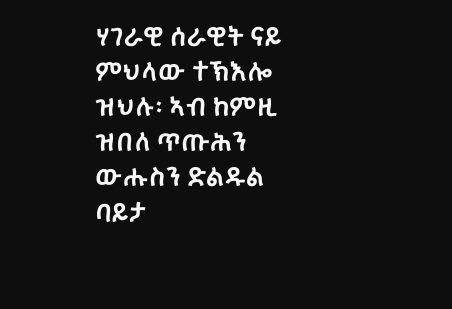ሃገራዊ ሰራዊት ናይ ምህላው ተኽእሎ ዝህሉ፡ ኣብ ከምዚ ዝበለ ጥጡሕን ውሑስን ድልዱል ባይታ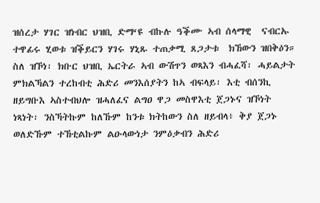ዝሰረታ ሃገር ዝነብር ህዝቢ ድማ‘ዩ ብኩሉ ዓቕሙ ኣብ ሰላማዊ  ናብርኡ ተዋፊሩ ሂወቱ ዝቕይርን ሃገሩ ሃኒጹ ተጠቃሚ ጸጋታቱ  ክኸውን ዝበቅዕን። ስለ ዝኾነ፡ ክቡር ህዝቢ ኤርትራ ኣብ ውሽጥን ወጻእን ብሓፈሻ፡ ሓይልታት ምክልኻልን ተረከብቲ ሕድሪ መንእሰያትን ከኣ ብፍላይ፡ እቲ ብሰንኪ ዘይግቡእ ኣስተብህሎ ዝሓለፈና ልግዐ ዋጋ መስዋእቲ ጀጋኑና ዝኾነት ነጻነት፡ ንስኻትኩም ከለኹም ከንቱ ክትከውን ስለ ዘይብላ፥ ቅያ ጀጋኑ ወለድኹም ተኸቲልኩም ልዑላውነታ ንምዕቃብን ሕድሪ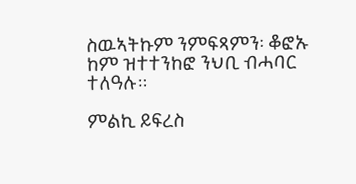ስዉኣትኩም ንምፍጻምን፡ ቆፎኡ ከም ዝተተንከፎ ንህቢ ብሓባር ተለዓሉ።

ምልኪ ይፍረስ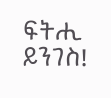ፍትሒ ይንገስ!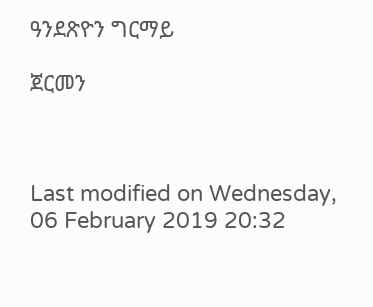ዓንደጽዮን ግርማይ

ጀርመን



Last modified on Wednesday, 06 February 2019 20:32